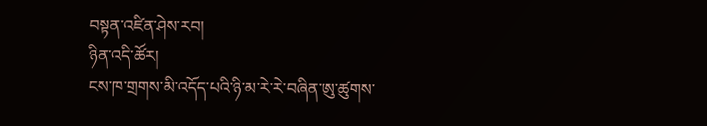བསྟན་འཛིན་ཤེས་རབ།
ཉིན་འདི་ཚོར།
ངས་ཁ་གྲགས་མི་འདོད་པའི་ཉི་མ་རེ་རེ་བཞིན་ཨུ་ཚུགས་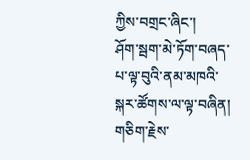ཀྱིས་བགྲང་ཞིང་།
ཤོག་སྦག་མེ་ཏོག་བཞད་པ་ལྟ་བུའི་ནམ་མཁའི་སྐར་ཚོགས་ལ་ལྟ་བཞིན།
གཅིག་རྗེས་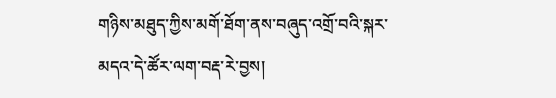གཉིས་མཐུད་ཀྱིས་མགོ་ཐོག་ནས་བཞུད་འགྲོ་བའི་སྐར་མདའ་དེ་ཚོར་ལག་བརྡ་རེ་བྱས།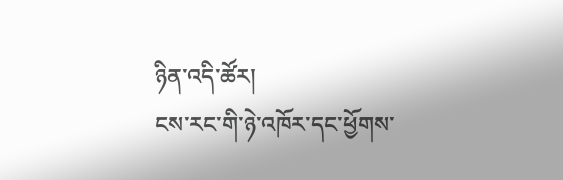ཉིན་འདི་ཚོར།
ངས་རང་གི་ཉེ་འཁོར་དང་ཕྱོགས་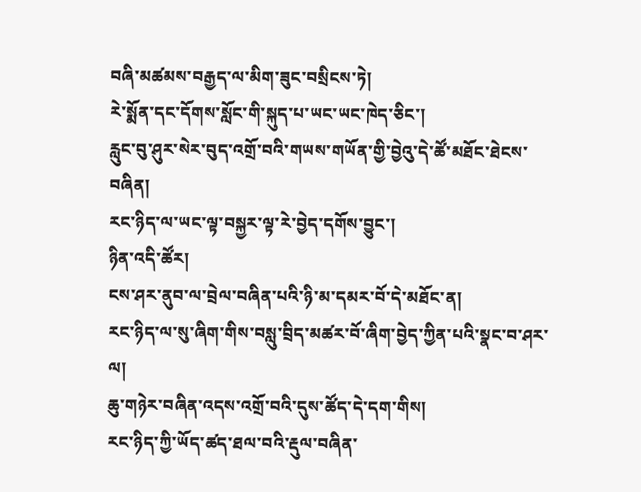བཞི་མཚམས་བརྒྱད་ལ་མིག་ཟུང་བསྲིངས་ཏེ།
རེ་སྨོན་དང་དོགས་སློང་གི་སྐུད་པ་ཡང་ཡང་ཁེད་ཅིང་།
རླུང་བུ་ཤུར་སེར་བུད་འགྲོ་བའི་གཡས་གཡོན་གྱི་བྱེའུ་དེ་ཚོ་མཐོང་ཐེངས་བཞིན།
རང་ཉིད་ལ་ཡང་ལྟ་བསྐྱར་ལྟ་རེ་བྱེད་དགོས་བྱུང་།
ཉིན་འདི་ཚོར།
ངས་ཤར་ནུབ་ལ་བྲེལ་བཞིན་པའི་ཉི་མ་དམར་བོ་དེ་མཐོང་ན།
རང་ཉིད་ལ་སུ་ཞིག་གིས་བསླུ་བྲིད་མཚར་བོ་ཞིག་བྱེད་ཀྱིན་པའི་སྣང་བ་ཤར་ལ།
ཆུ་གཉེར་བཞིན་འདས་འགྲོ་བའི་དུས་ཚོད་དེ་དག་གིས།
རང་ཉིད་ཀྱི་ཡོད་ཚད་ཐལ་བའི་རྡུལ་བཞིན་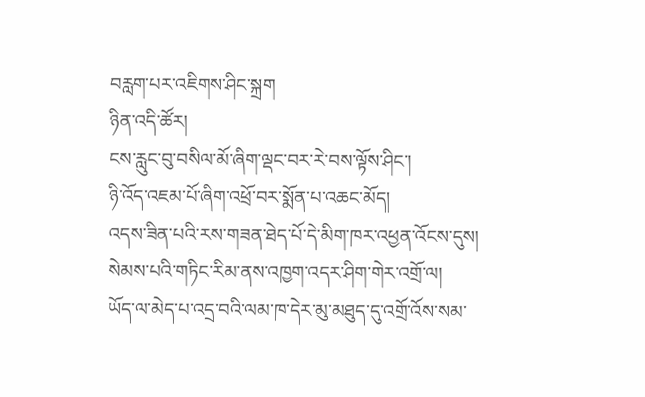བརླག་པར་འཇིགས་ཤིང་སྐྲག
ཉིན་འདི་ཚོར།
ངས་རླུང་བུ་བསིལ་མོ་ཞིག་ལྡང་བར་རེ་བས་ལྟོས་ཤིང་།
ཉི་འོད་འཇམ་པོ་ཞིག་འཕྲོ་བར་སྨོན་པ་འཆང་མོད།
འདས་ཟིན་པའི་རས་གཟན་ཐེད་པོ་དེ་མིག་ཁར་འཕྱན་འོངས་དུས།
སེམས་པའི་གཏིང་རིམ་ནས་འཁྱག་འདར་ཤིག་གེར་འགྲོ་ལ།
ཡོད་ལ་མེད་པ་འདྲ་བའི་ལམ་ཁ་དེར་མུ་མཐུད་དུ་འགྲོ་འོས་སམ་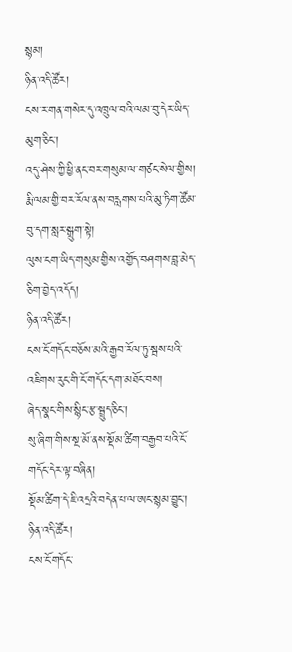སྙམ།
ཉིན་འདི་ཚོར།
ངས་ར་གན་གསེར་དུ་འཁྲུལ་བའི་ལམ་བུ་དེར་ཡིད་མུག་ཅིང་།
འདུ་ཤེས་ཀྱི་ཕྱི་ནང་བར་གསུམ་ལ་གཙང་སེལ་གྱིས།
རྨི་ལམ་གྱི་བར་རོལ་ནས་བརླགས་པའི་མུ་ཏིག་ཚོམ་བུ་དག་སླར་སྒྲུག་སྟེ།
ལུས་ངག་ཡིད་གསུམ་གྱིས་འགྱོད་བཤགས་བླ་མེད་ཅིག་བྱེད་འདོད།
ཉིན་འདི་ཚོར།
ངས་ངོ་གདོང་བཅོས་མའི་རྒྱབ་རོལ་ཏུ་སྦས་པའི་འཇིགས་རུང་གི་ངོ་གདོང་དག་མཐོང་བས།
ཞེད་སྣང་གིས་སྙིང་རྩ་སྦྲུད་ཅིང་།
སུ་ཞིག་གིས་སྔ་མོ་ནས་སྡོམ་ཚིག་བརྒྱབ་པའི་ངོ་གདོང་དེར་ལྟ་བཞིན།
སྡོམ་ཚིག་དེ་ཇི་འདྲའི་བདེན་པ་ལ་ཨང་སྙམ་བྱུང་།
ཉིན་འདི་ཚོར།
ངས་ངོ་གདོང་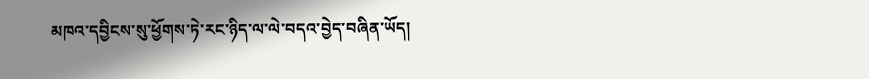མཁའ་དབྱིངས་སུ་ཕྱོགས་ཏེ་རང་ཉིད་ལ་ལེ་བདའ་བྱེད་བཞིན་ཡོད།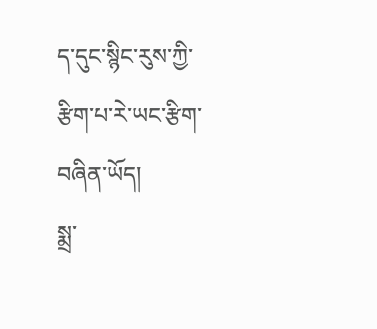ད་དུང་སྙིང་རུས་ཀྱི་རྩིག་པ་རེ་ཡང་རྩིག་བཞིན་ཡོད།
སྨྲ་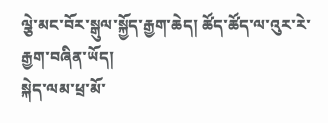ལྕེ་མང་བོར་སྒུལ་སྐྱོད་རྒྱག་ཆེད། ཚོད་ཚོད་ལ་འུར་རེ་རྒྱག་བཞིན་ཡོད།
སྐེད་ལམ་ཕྲ་མོ་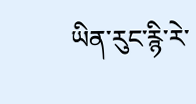ཡིན་རུང་རྙི་རེ་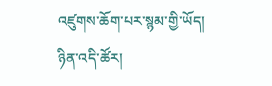འཛུགས་ཆོག་པར་སྙམ་གྱི་ཡོད།
ཉིན་འདི་ཚོར།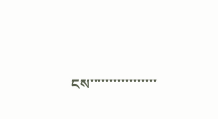ངས་་་་་་་་་་་་་་་་་